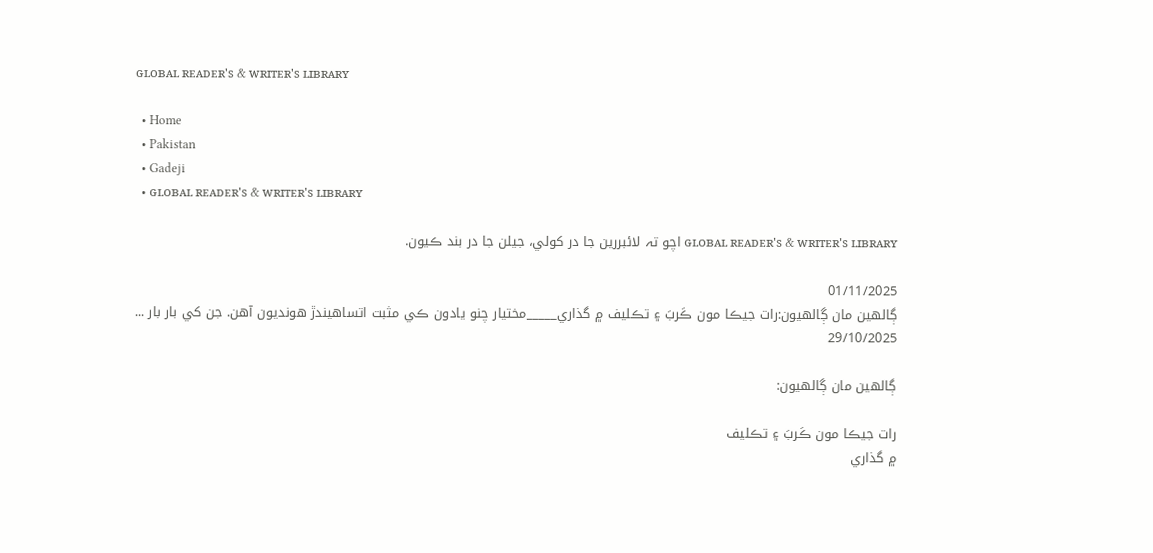ɢʟᴏʙᴀʟ ʀᴇᴀᴅᴇʀ's & ᴡʀɪᴛᴇʀ's ʟɪʙʀᴀʀʏ

  • Home
  • Pakistan
  • Gadeji
  • ɢʟᴏʙᴀʟ ʀᴇᴀᴅᴇʀ's & ᴡʀɪᴛᴇʀ's ʟɪʙʀᴀʀʏ

ɢʟᴏʙᴀʟ ʀᴇᴀᴅᴇʀ's & ᴡʀɪᴛᴇʀ's ʟɪʙʀᴀʀʏ اچو تہ لائبررين جا در کولي، جيلن جا در بند ڪيون.

01/11/2025
ڳالهين مان ڳالهيون:رات جيڪا مون ڪَربَ ۽ تڪليف ۾ گذاري_____مختيار چنو يادون ڪي مثبت اتساهيندڙ هونديون آهن. جن کي بار بار ...
29/10/2025

ڳالهين مان ڳالهيون:

رات جيڪا مون ڪَربَ ۽ تڪليف
۾ گذاري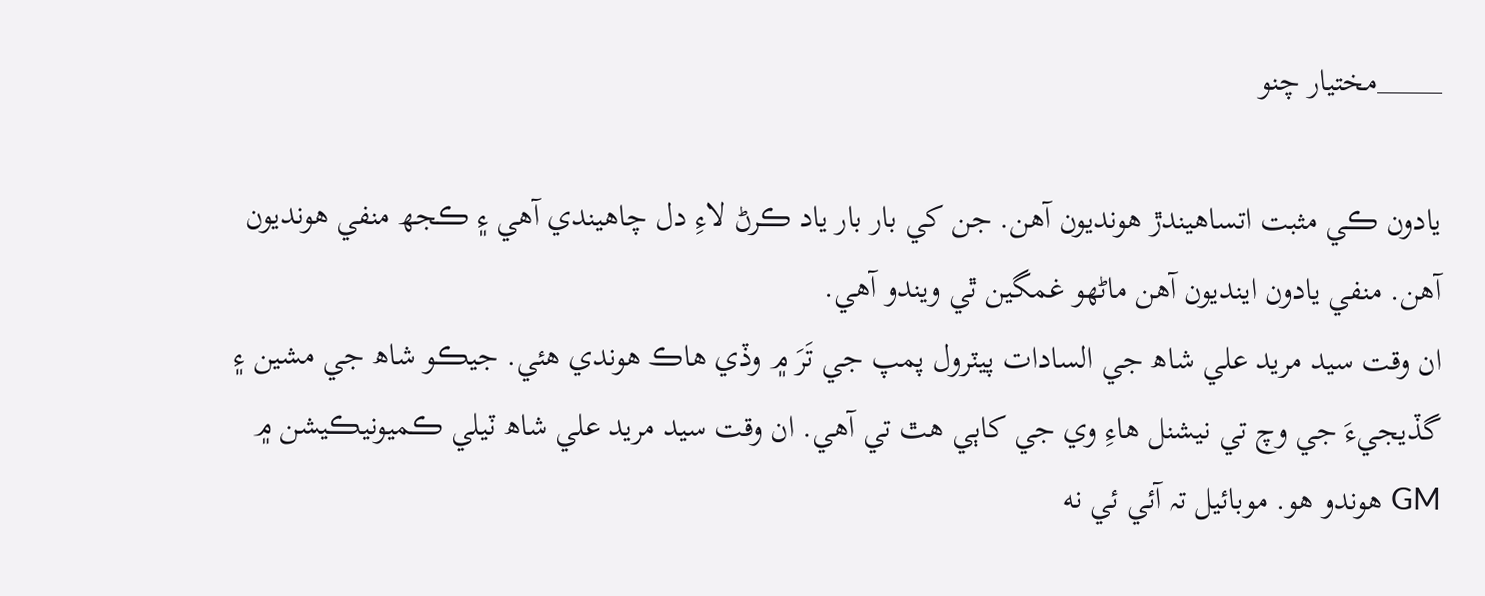_____مختيار چنو

يادون ڪي مثبت اتساهيندڙ هونديون آهن. جن کي بار بار ياد ڪرڻ لاءِ دل چاهيندي آهي ۽ ڪجھ منفي هونديون آهن. منفي يادون اينديون آهن ماڻهو غمگين ٿي ويندو آهي.
ان وقت سيد مريد علي شاھ جي السادات پيٽرول پمپ جي تَرَ ۾ وڏي هاڪ هوندي هئي. جيڪو شاھ جي مشين ۽ گڏيجيءَ جي وچ تي نيشنل هاءِ وي جي کاٻي هٿ تي آهي. ان وقت سيد مريد علي شاھ ٽيلي ڪميونيڪيشن ۾ GM هوندو هو. موبائيل تہ آئي ئي نه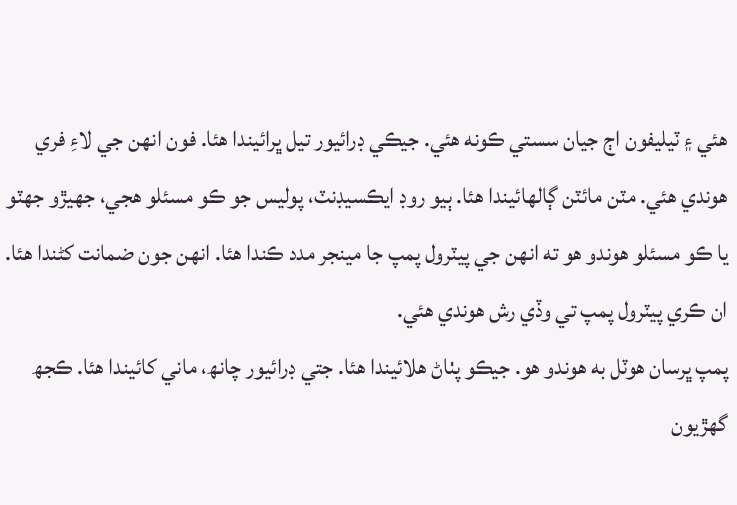هئي ۽ ٽيليفون اڄ جيان سستي ڪونه هئي. جيڪي ڊرائيور تيل ڀرائيندا هئا. فون انهن جي لاءِ فري هوندي هئي. مٽن مائٽن ڳالهائيندا هئا. ٻيو روڊ ايڪسيڊنٽ، پوليس جو ڪو مسئلو هجي، جهيڙو جهٽو يا ڪو مسئلو هوندو هو ته انهن جي پيٽرول پمپ جا مينجر مدد ڪندا هئا. انهن جون ضمانت کڻندا هئا. ان ڪري پيٽرول پمپ تي وڏي رش هوندي هئي.
پمپ ڀرسان هوٽل به هوندو هو. جيڪو پٺاڻ هلائيندا هئا. جتي ڊرائيور چانھ، ماني کائيندا هئا. ڪجھ گهڙيون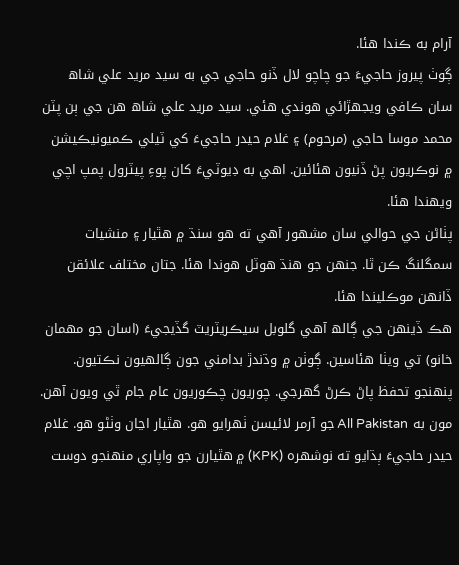آرام به ڪندا هئا.
ڳوٺ پيروز حاجيءَ جو چاچو لال ڏنو حاجي جي به سيد مريد علي شاھ سان ڪافي ويجهڙائي هوندي هئي. سيد مريد علي شاھ هن جي ٻن پٽن محمد موسا حاجي (مرحوم) ۽ غلام حيدر حاجيءَ کي ٽيلي ڪميونيڪيشن ۾ نوڪريون پڻ ڏنيون هئائين. اھي به ڊيوٽيءَ کان پوءِ پيٽرول پمپ اچي ويهندا هئا.
پٺاڻن جي حوالي سان مشهور آهي ته هو سنڌ ۾ هٿيار ۽ منشيات سمگلنگ ڪن ٿا. جنهن جو هنڌ هوٽل هوندا هئا. جتان مختلف علائقن ڏانهن موڪليندا هئا.
هڪ ڏينهن جي ڳالھ آھي گلوبل سيڪريٽريٽ گڏيجيءَ (اسان جو مهمان خانو) تي ويٺا هئاسين. ڳوٺن ۾ وڌندڙ بدامني جون ڳالهيون نڪتيون. پنهنجو تحفظ پاڻ ڪرڻ گهرجي. چوريون چڪوريون عام جام ٿي ويون آهن. مون به All Pakistan جو آرمر لائيسن ٺهرايو هو. هٿيار اڃان وٺڻو هو. غلام حيدر حاجيءَ ٻڌايو ته نوشهره (KPK) ۾ هٿيارن جو واپاري منهنجو دوست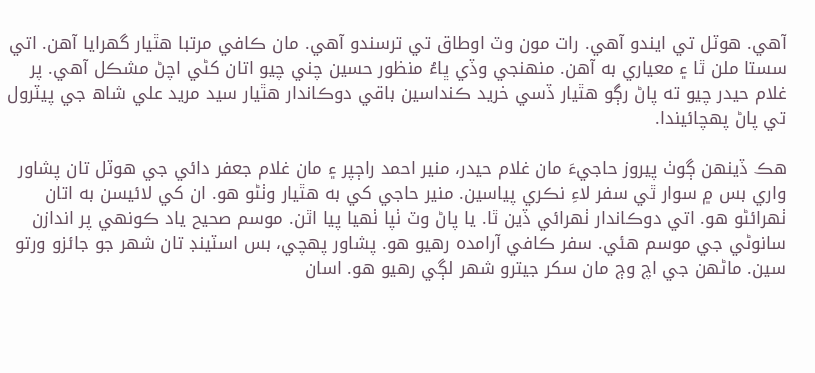آهي. هوٽل تي ايندو آهي. رات مون وٽ اوطاق تي ترسندو آهي. مان ڪافي مرتبا هٿيار گهرايا آهن. اتي سستا ملن ٿا ۽ معياري به آهن. منهنجي وڏي ڀاءُ منظور حسين چني چيو اتان کڻي اچڻ مشڪل آهي. پر غلام حيدر چيو ته پاڻ رڳو هٿيار ڏسي خريد ڪنداسين باقي دوڪاندار هٿيار سيد مريد علي شاھ جي پيٽرول تي پاڻ پهچائيندا.

هڪ ڏينهن ڳوٺ پيروز حاجيءَ مان غلام حيدر، منير احمد راڄپر ۽ مان غلام جعفر دائي جي هوٽل تان پشاور واري بس ۾ سوار ٿي سفر لاءِ نڪري پياسين. منير حاجي کي به هٿيار وٺڻو هو. ان کي لائيسن به اتان ٺهرائڻو هو. اتي دوڪاندار ٺهرائي ڏين ٿا. يا پاڻ وٽ ٺپا ٺهيا پيا اٿن. موسم صحيح ياد ڪونهي پر اندازن سانوڻي جي موسم هئي. سفر ڪافي آرامده رهيو هو. پشاور پهچي، بس اسٽينڊ تان شهر جو جائزو ورتو سين. ماڻهن جي اچ وڄ مان سکر جيترو شهر لڳي رهيو هو. اسان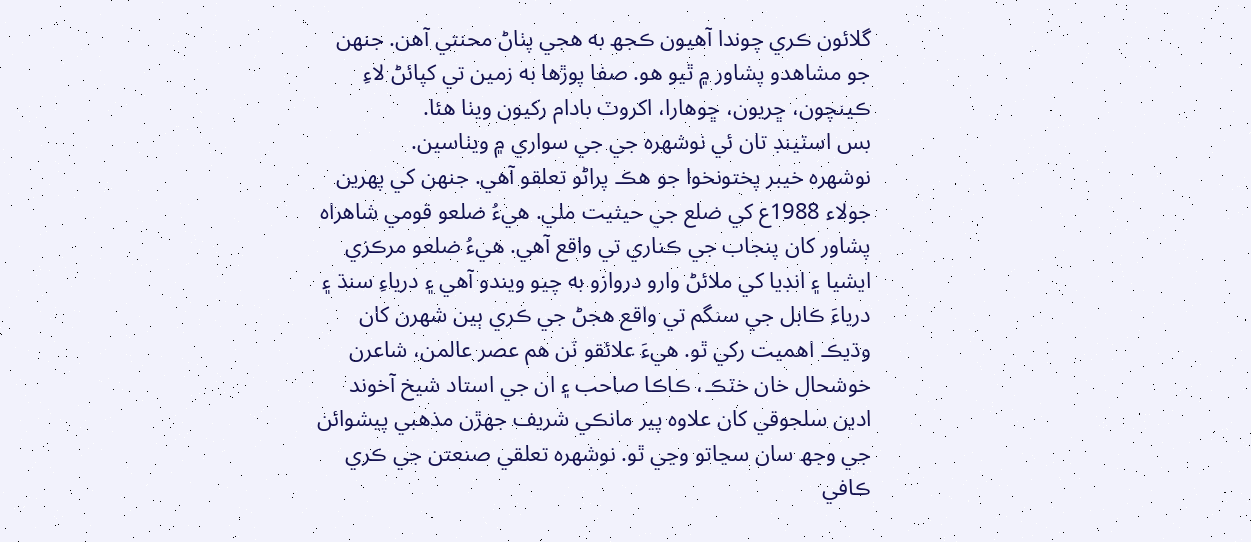گلائون ڪري چوندا آهيون ڪجھ به هجي پٺاڻ محنتي آهن. جنهن جو مشاهدو پشاور ۾ ٿيو هو. صفا پوڙها به زمين تي کپائڻ لاءِ ڪينچون، ڇريون، ڇوهارا، اکروٽ بادام رکيون ويٺا هئا.
بس اسٽينڊ تان ئي نوشهره جي جي سواري ۾ ويٺاسين.
نوشهره خیبر پختونخوا جو هڪ پراٹو تعلقو آهي. جنهن کي پهرين جولاء 1988ع کي ضلع جي حيثيت ملي. هيءُ ضلعو قومي شاهراہ پشاور کان پنجاب جي ڪناري تي واقع آهي. هيءُ ضلعو مرڪزي ايشيا ۽ انڊيا کي ملائڻ وارو دروازو به چيو ويندو آهي ۽ دریاءِ سنڌ ۽ درياءَ ڪابل جي سنگم تي واقع هجڻ جي ڪري ٻين شهرن کان وڌيڪ اهميت رکي ٿو. هيءَ علائقو ٽن هم عصر عالمن، شاعرن خوشحال خان خٽڪ، ڪاڪا صاحب ۽ ان جي استاد شیخ آخوند ادین سلجوقي کان علاوہ پير مانڪي شريف جهڙن مذهبي پيشوائن جي وجھ سان سڃاتو وڃي ٿو. نوشهرہ تعلقي صنعتن جي ڪري ڪافي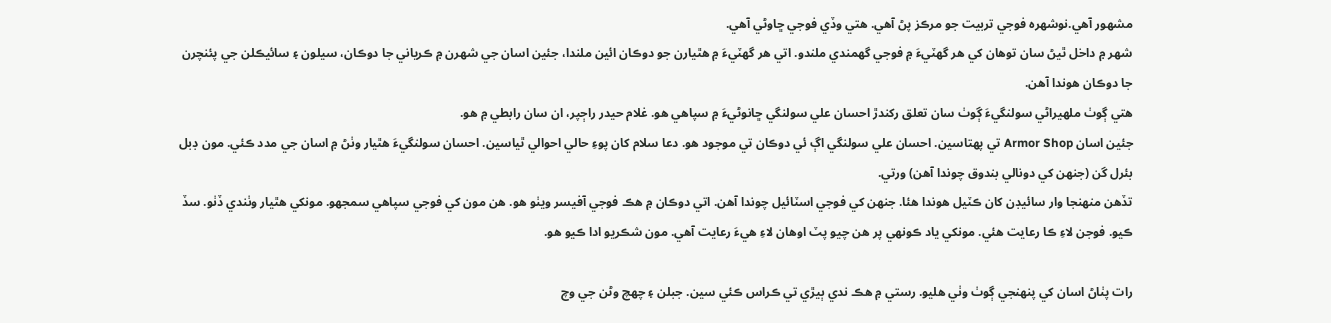مشهور آهي.نوشهره فوجي تربيت جو مرڪز پڻ آهي. هتي وڏي فوجي ڇاوڻي آهي.
شهر ۾ داخل ٿيڻ سان توهان کي هر گهٽيءَ ۾ فوجي گهمندي ملندو. اتي هر گهٽيءَ ۾ هٿيارن جو دوڪان ائين ملندا، جئين اسان جي شهرن ۾ ڪرياني جا دوڪان، سيلون ۽ سائيڪلن جي پئنچرن جا دوڪان هوندا آهن.
هتي ڳوٺ ملھيراڻي سولنگيءَ ڳوٺ سان تعلق رکندڙ احسان علي سولنگي ڇانوڻيءَ ۾ سپاهي هو. غلام حيدر راڄپر، ان سان رابطي ۾ هو.
جئين اسان Armor Shop تي پهتاسين. احسان علي سولنگي اڳ ئي دوڪان تي موجود هو. دعا سلام کان پوءِ حالي احوالي ٿياسين. احسان سولنگيءَ هٿيار وٺڻ ۾ اسان جي مدد ڪئي. مون ڊبل بئرل گن (جنهن کي دونالي بندوق چوندا آهن) ورتي.
تڏهن منهنجا وار سائيڊن کان ڪٽيل هوندا هئا. جنهن کي فوجي اسٽائيل چوندا آهن. اتي دوڪان ۾ هڪ فوجي آفيسر ويٺو هو. هن مون کي فوجي سپاهي سمجهو. مونکي هٿيار وٺندي ڏٺو. سڏ ڪيو. فوجن لاءِ ڪا رعايت هئي. مونکي ياد ڪونهي پر هن چيو پٽ اوهان لاءِ هيءَ رعايت آهي. مون شڪريو ادا ڪيو هو.

رات پٺاڻ اسان کي پنهنجي ڳوٺ وٺي هليو. رستي ۾ هڪ ندي ٻيڙي تي ڪراس ڪئي سين. جبلن ۽ چهچ وڻن جي وچ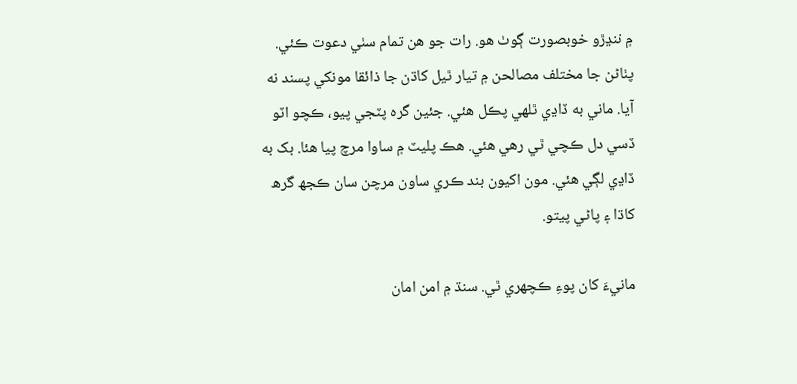۾ ننڍڙو خوبصورت ڳوٺ هو. رات جو هن تمام سٺي دعوت ڪئي. پٺاڻن جا مختلف مصالحن ۾ تيار ٿيل کاڌن جا ذائقا مونکي پسند نه آيا. ماني به ڏاڍي ٿلهي پڪل هئي. جئين گره پٽجي پيو، ڪچو اٽو ڏسي دل ڪچي ٿي رهي هئي. هڪ پليٽ ۾ ساوا مرچ پيا هئا. بک به ڏاڍي لڳي هئي. مون اکيون بند ڪري ساون مرچن سان ڪجھ گرھ کاڌا ۽ پاڻي پيتو.

مانيءَ کان پوءِ ڪچهري ٿي. سنڌ ۾ امن امان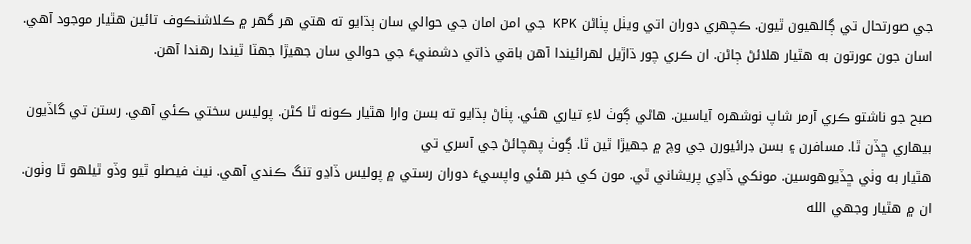جي صورتحال تي ڳالهيون ٿيون. ڪچهري دوران اتي ويٺل پٺاڻن KPK جي امن امان جي حوالي سان ٻڌايو ته هتي هر گهر ۾ ڪلاشنڪوف تائين هٿيار موجود آهي. اسان جون عورتون به هٿيار هلائڻ ڄاڻن. ان ڪري چور ڌاڙيل لهرائيندا آهن باقي ذاتي دشمنيءَ جي حوالي سان جهيڙا جهٽا ٿيندا رهندا آهن.

صبح جو ناشتو ڪري آرمر شاپ نوشهره آياسين. هاڻي ڳوٺ لاءِ تياري هئي. پٺاڻ ٻڌايو ته بسن وارا هٿيار ڪونه ٿا کڻن. پوليس سختي ڪئي آهي. رستن تي گاڏيون بيهاري ڇڏن ٿا. مسافرن ۽ بسن ڊرائيورن جي وچ ۾ جهيڙا ٿين ٿا. ڳوٺ پهچائڻ جي آسري تي
هٿيار به وٺي ڇڏيوهوسين. مونکي ڏاڍي پريشاني ٿي. مون کي خبر هئي واپسيءَ دوران رستي ۾ پوليس ڏاڍو تنگ ڪندي آهي. نيٺ فيصلو ٿيو وڏو ٿيلهو ٿا وٺون. ان ۾ هٿيار وجهي الله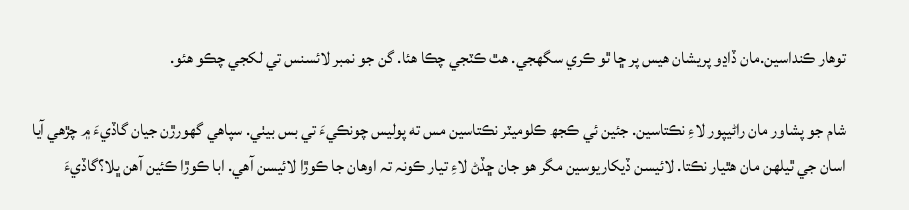توهار ڪنداسين.مان ڏاڍو پريشان هيس پر ڇا ٿو ڪري سگهجي. هٿ ڪٽجي چڪا هئا. گن جو نمبر لائسنس تي لکجي چڪو هئو.

شام جو پشاور مان راڻيپور لاءِ نڪتاسين. جئين ئي ڪجھ ڪلوميٽر نڪتاسين مس ته پوليس چونڪيءَ تي بس بيٺي. سپاهي گهورڙن جيان گاڏيءَ ۾ چڙهي آيا اسان جي ٿيلهن مان هٿيار نڪتا. لائيسن ڏيکاريوسين مگر هو جان ڇڏڻ لاءِ تيار ڪونہ تہ اوھان جا ڪوڙا لائيسن آهي. ابا ڪوڙا ڪئين آهن ڀلا؟گاڏيءَ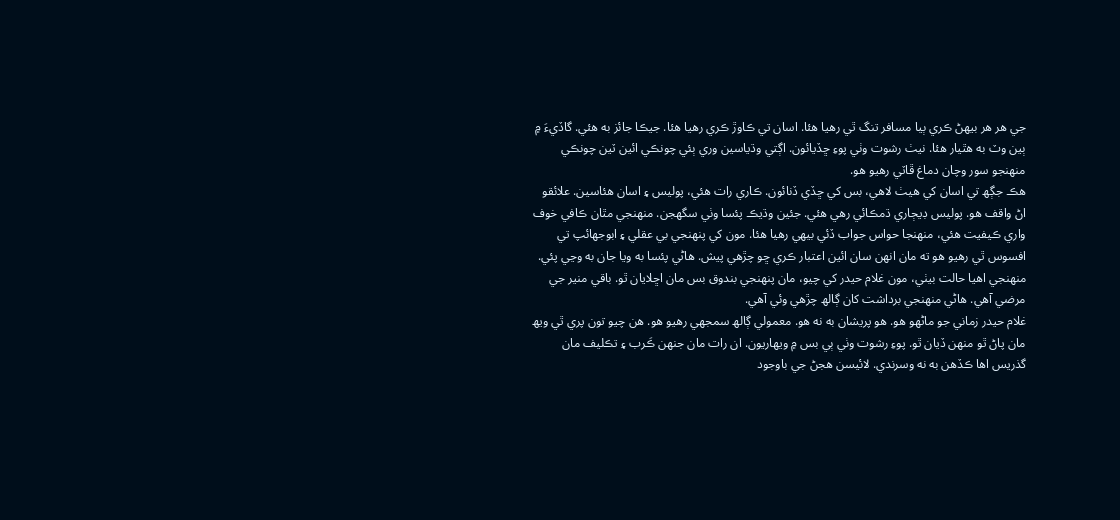جي هر هر بيهڻ ڪري ٻيا مسافر تنگ ٿي رهيا هئا. اسان تي ڪاوڙ ڪري رهيا هئا. جيڪا جائز به هئي. گاڏيءَ ۾ ٻين وٽ به هٿيار هئا. نيٺ رشوت وٺي پوءِ ڇڏيائون. اڳتي وڌياسين وري ٻئي چونڪي ائين ٽين چونڪي منهنجو سور وچان دماغ ڦاٽي رهيو هو.
هڪ جڳھ تي اسان کي هيٺ لاهي، بس کي ڇڏي ڏنائون. ڪاري رات هئي، پوليس ۽ اسان هئاسين. علائقو اڻ واقف هو. پوليس ڊيڄاري ڌمڪائي رهي هئي. جئين وڌيڪ پئسا وٺي سگهجن. منهنجي مٿان ڪافي خوف واري ڪيفيت هئي، منهنجا حواس جواب ڏئي بيهي رهيا هئا. مون کي پنهنجي بي عقلي ۽ ابوجهائپ تي افسوس ٿي رهيو هو ته مان انهن سان ائين اعتبار ڪري ڇو چڙهي پيش. هاڻي پئسا به ويا جان به وڃي پئي.
منهنجي اهيا حالت بيٺي، مون غلام حيدر کي چيو، مان پنهنجي بندوق بس مان اڇلايان ٿو. باقي منير جي مرضي آهي. هاڻي منهنجي برداشت کان ڳالھ چڙهي وئي آهي.
غلام حيدر زماني جو ماڻهو هو. هو پريشان به نه هو. معمولي ڳالھ سمجهي رهيو هو. هن چيو تون پري ٿي ويھ مان پاڻ ٿو منهن ڏيان ٿو. پوءِ رشوت وٺي ٻي بس ۾ ويهاريون. ان رات مان جنهن ڪَرب ۽ تڪليف مان گذريس اها ڪڏهن به نه وسرندي. لائيسن هجڻ جي باوجود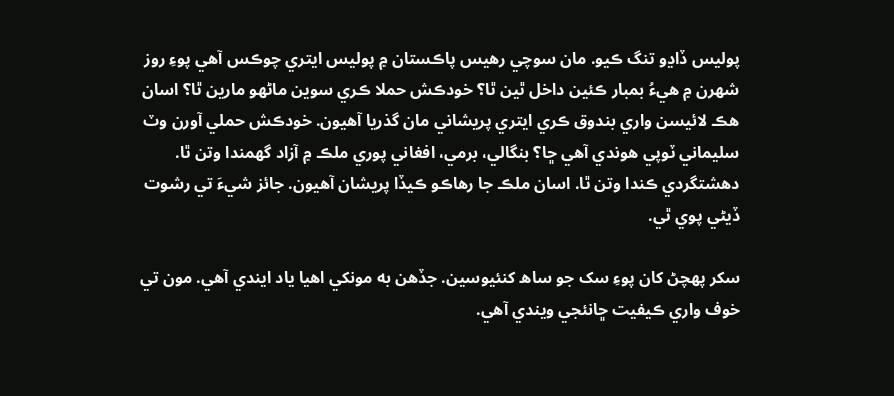پوليس ڏاڍو تنگ ڪيو. مان سوچي رهيس پاڪستان ۾ پوليس ايتري چوڪس آهي پوءِ روز شهرن ۾ هيءُ بمبار ڪئين داخل ٿين ٿا؟ خودڪش حملا ڪري سوين ماڻهو مارين ٿا؟ اسان هڪ لائيسن واري بندوق ڪري ايتري پريشاني مان گذريا آهيون. خودڪش حملي آورن وٽ سليماني ٽوپي هوندي آهي ڇا؟ بنگالي، برمي، افغاني پوري ملڪ ۾ آزاد گهمندا وتن ٿا. دهشتگردي ڪندا وتن ٿا. اسان ملڪ جا رهاڪو ڪيڏا پريشان آهيون. جائز شيءَ تي رشوت ڏيڻي پوي ٿي.

سکر پهچڻ کان پوءِ سک جو ساھ کنئيوسين. جڏهن به مونکي اهيا ياد ايندي آهي. مون تي خوف واري ڪيفيت ڇانئجي ويندي آهي.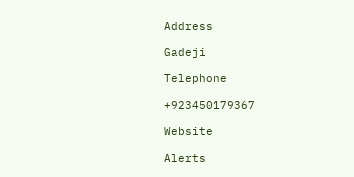Address

Gadeji

Telephone

+923450179367

Website

Alerts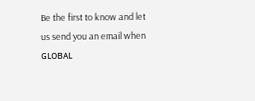Be the first to know and let us send you an email when ɢʟᴏʙᴀʟ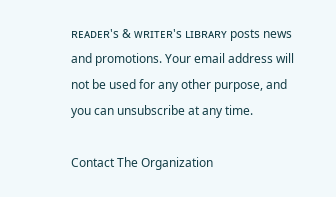ʀᴇᴀᴅᴇʀ's & ᴡʀɪᴛᴇʀ's ʟɪʙʀᴀʀʏ posts news and promotions. Your email address will not be used for any other purpose, and you can unsubscribe at any time.

Contact The Organization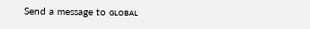Send a message to ɢʟᴏʙᴀʟ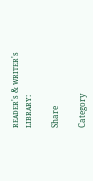ʀᴇᴀᴅᴇʀ's & ᴡʀɪᴛᴇʀ's ʟɪʙʀᴀʀʏ:

Share

Category